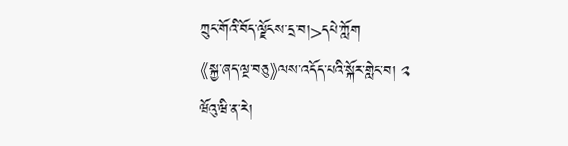ཀྲུང་གོའི་བོད་ལྗོངས་དྲ་བ།>དཔེ་ཀློག
《སྐྱ་ཞད་ལྔ་བཅུ》ལས་འདོད་པའི་སྐོར་གླེང་བ། ༢
ཝོའུ་ཝི་ན་རེ།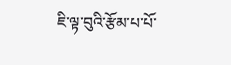ཇི་ལྟ་བུའི་རྩོམ་པ་པོ་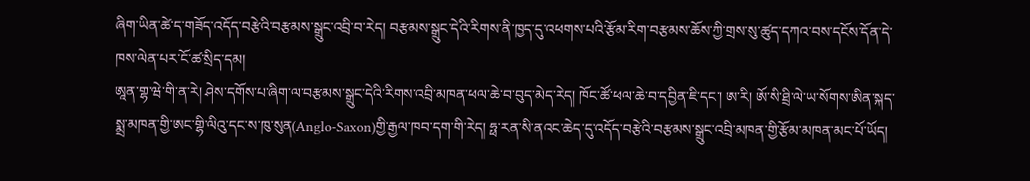ཞིག་ཡིན་ཚེ་ད་གཟོད་འདོད་བརྩེའི་བརྩམས་སྒྲུང་འབྲི་བ་རེད། བརྩམས་སྒྲུང་དེའི་རིགས་ནི་ཁྱད་དུ་འཕགས་པའི་རྩོམ་རིག་བརྩམས་ཆོས་ཀྱི་གྲས་སུ་ཚུད་དཀའ་བས་དངོས་དོན་དེ་ཁས་ལེན་པར་ངོ་ཚ་སྲིད་དམ།
ཨཱན་གྷ་ཝེ་གི་ན་རེ། ཤེས་དགོས་པ་ཞིག་ལ་བརྩམས་སྒྲུང་དེའི་རིགས་འབྲི་མཁན་ཕལ་ཆེ་བ་བུད་མེད་རེད། ཁོང་ཚོ་ཕལ་ཆེ་བ་དབྱིན་ཇི་དང་། ཨ་རི། ཨོ་སི་ཐྲི་ལེ་ཡ་སོགས་ཨིན་སྐད་སྨྲ་མཁན་གྱི་ཨང་གྷི་ལིའུ་དང་ས་ཁུ་སུན(Anglo-Saxon)གྱི་རྒྱལ་ཁབ་དག་གི་རེད། ཧྥ་རན་སི་ནའང་ཆེད་དུ་འདོད་བརྩེའི་བརྩམས་སྒྲུང་འབྲི་མཁན་གྱི་རྩོམ་མཁན་མང་པོ་ཡོད།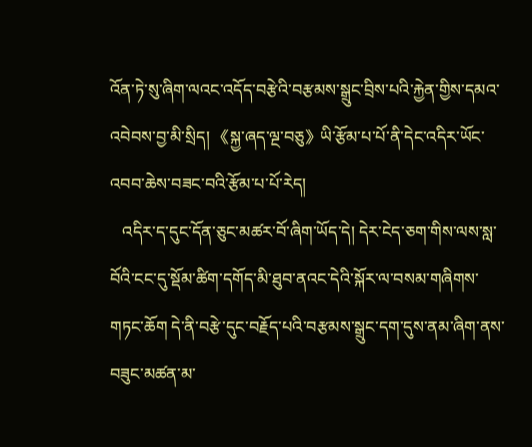འོན་ཏེ་སུ་ཞིག་ལའང་འདོད་བརྩེའི་བརྩམས་སྒྲུང་བྲིས་པའི་རྐྱེན་གྱིས་དམའ་འབེབས་བྱ་མི་སྲིད། 《སྐྱ་ཞད་ལྔ་བཅུ》ཡི་རྩོམ་པ་པོ་ནི་དེང་འདིར་ཡོང་འབབ་ཆེས་བཟང་བའི་རྩོམ་པ་པོ་རེད།
   འདིར་ད་དུང་དོན་ཅུང་མཚར་བོ་ཞིག་ཡོད་དེ། དེར་ངེད་ཅག་གིས་ལས་སླ་བོའི་ངང་དུ་སྡོམ་ཚིག་དགོད་མི་ཐུབ་ནའང་དེའི་སྐོར་ལ་བསམ་གཞིགས་གཏང་ཆོག དེ་ནི་བརྩེ་དུང་བརྗོད་པའི་བརྩམས་སྒྲུང་དག་དུས་ནམ་ཞིག་ནས་བཟུང་མཚན་མ་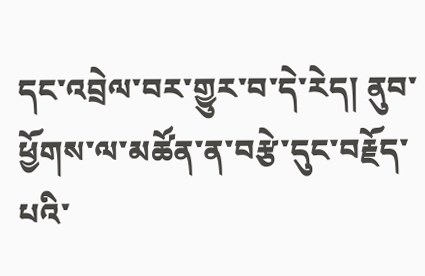དང་འབྲེལ་བར་གྱུར་བ་དེ་རེད། ནུབ་ཕྱོགས་ལ་མཚོན་ན་བརྩེ་དུང་བརྗོད་པའི་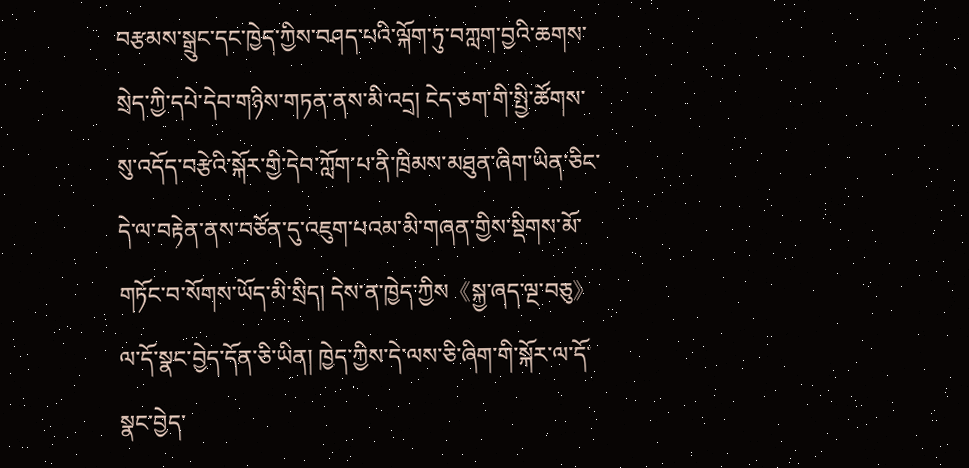བརྩམས་སྒྲུང་དང་ཁྱེད་ཀྱིས་བཤད་པའི་ལྐོག་ཏུ་བཀླག་བྱའི་ཆགས་སྲེད་ཀྱི་དཔེ་དེབ་གཉིས་གཏན་ནས་མི་འདྲ། ངེད་ཅག་གི་སྤྱི་ཚོགས་སུ་འདོད་བརྩེའི་སྐོར་གྱི་དེབ་ཀློག་པ་ནི་ཁྲིམས་མཐུན་ཞིག་ཡིན་ཅིང་དེ་ལ་བརྟེན་ནས་བཙོན་དུ་འཇུག་པའམ་མི་གཞན་གྱིས་སྡིགས་མོ་གཏོང་བ་སོགས་ཡོད་མི་སྲིད། དེས་ན་ཁྱེད་ཀྱིས《སྐྱ་ཞད་ལྔ་བཅུ》ལ་དོ་སྣང་བྱེད་དོན་ཅི་ཡིན། ཁྱེད་ཀྱིས་དེ་ལས་ཅི་ཞིག་གི་སྐོར་ལ་དོ་སྣང་བྱེད་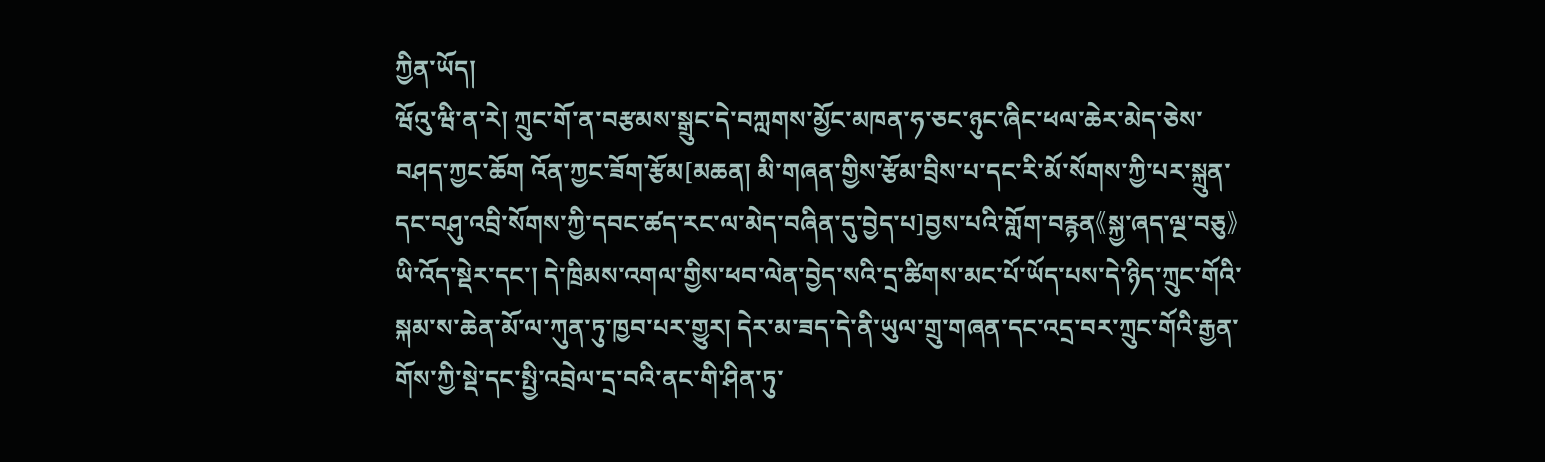ཀྱིན་ཡོད།
ཝོའུ་ཝི་ན་རེ། ཀྲུང་གོ་ན་བརྩམས་སྒྲུང་དེ་བཀླགས་མྱོང་མཁན་ཧ་ཅང་ཉུང་ཞིང་ཕལ་ཆེར་མེད་ཅེས་བཤད་ཀྱང་ཆོག འོན་ཀྱང་ཟོག་རྩོམ[མཆན། མི་གཞན་གྱིས་རྩོམ་བྲིས་པ་དང་རི་མོ་སོགས་ཀྱི་པར་སྐྲུན་དང་བཤུ་འབྲི་སོགས་ཀྱི་དབང་ཚད་རང་ལ་མེད་བཞིན་དུ་བྱེད་པ]བྱས་པའི་གློག་བརྙན《སྐྱ་ཞད་ལྔ་བཅུ》ཡི་འོད་སྡེར་དང་། དེ་ཁྲིམས་འགལ་གྱིས་ཕབ་ལེན་བྱེད་སའི་དྲ་ཚིགས་མང་པོ་ཡོད་པས་དེ་ཉིད་ཀྲུང་གོའི་སྐམ་ས་ཆེན་མོ་ལ་ཀུན་ཏུ་ཁྱབ་པར་གྱུར། དེར་མ་ཟད་དེ་ནི་ཡུལ་གྲུ་གཞན་དང་འདྲ་བར་ཀྲུང་གོའི་རྒྱན་གོས་ཀྱི་སྡེ་དང་སྤྱི་འབྲེལ་དྲ་བའི་ནང་གི་ཤིན་ཏུ་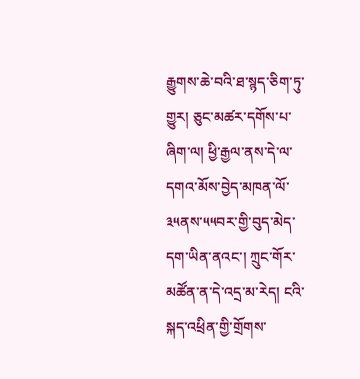རྒྱུགས་ཆེ་བའི་ཐ་སྙད་ཅིག་ཏུ་གྱུར། ཅུང་མཚར་དགོས་པ་ཞིག་ལ། ཕྱི་རྒྱལ་ནས་དེ་ལ་དགའ་མོས་བྱེད་མཁན་ལོ་༣༥ནས་༥༥བར་གྱི་བུད་མེད་དག་ཡིན་ནའང་། ཀྲུང་གོར་མཚོན་ན་དེ་འདྲ་མ་རེད། ངའི་སྐད་འཕྲིན་གྱི་གྲོགས་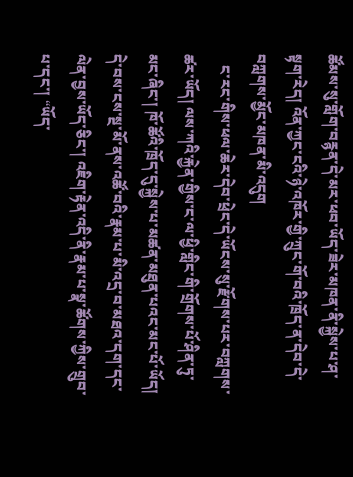ཚོམས་སུ་གློག་བརྙན་དེ་མར་ཕབ་ཡོད་ཟེར་མཁན་ནི་སྐྱེས་པ་ཤ་སྟག་རེད། འོན་ཀྱང་ངའི་ཉེ་འཁོར་གྱི་ཀྲུང་གོ་བའི་ཁྲོད་ན་དེབ་དེ་བཀླགས་མྱོང་མཁན་མི་འདུག
   ང་རང་གིས་ཕལ་ཆེར་དེབ་ཕྲེང་དེ་ཡོངས་སུ་རྫོགས་པར་བཀླགས་ཚར་ཡོད། ལས་ཀའི་རྐྱེན་གྱིས་ང་ལ་ཕྱི་གླིང་གི་གྲོགས་པོ་ཤིན་ཏུ་མང་ཞིང་། ཁོ་ཚོའི་ཁྲོད་དུ་སྐྱེས་པ་མཚན་མཐུན་པའང་མང་པོ་ཡོད། དེ་བས་ངས་སྔ་མོ་ནས་འཚོ་བའི་རྣམ་པ་མི་འདྲ་བ་མཐའ་དག་དང་ལེན་བྱས་ཡོད་ཅིང་། འཇིག་རྟེན་འདི་ནི་རྣམ་པ་སྣ་ཚོགས་ཀྱིས་གྲུབ་པ་དང་། “ཡོད་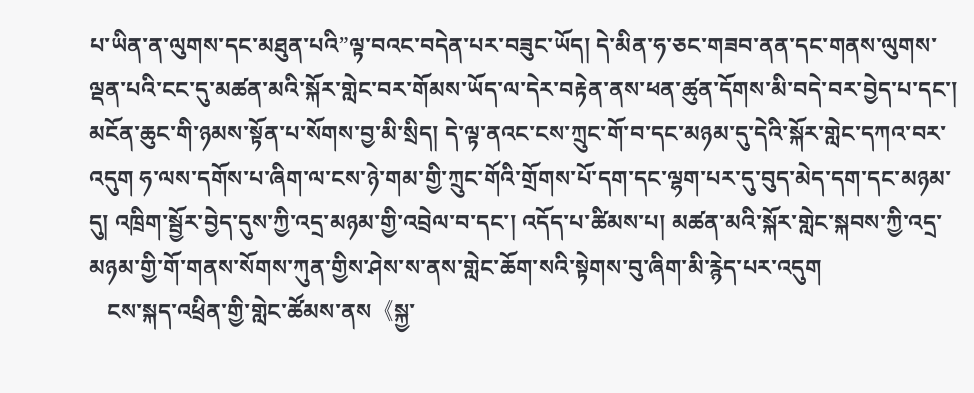པ་ཡིན་ན་ལུགས་དང་མཐུན་པའི”ལྟ་བའང་བདེན་པར་བཟུང་ཡོད། དེ་མིན་ཧ་ཅང་གཟབ་ནན་དང་གནས་ལུགས་ལྡན་པའི་ངང་དུ་མཚན་མའི་སྐོར་གླེང་བར་གོམས་ཡོད་ལ་དེར་བརྟེན་ནས་ཕན་ཚུན་དོགས་མི་བདེ་བར་བྱེད་པ་དང་། མངོན་ཆུང་གི་ཉམས་སྟོན་པ་སོགས་བྱ་མི་སྲིད། དེ་ལྟ་ནའང་ངས་ཀྲུང་གོ་བ་དང་མཉམ་དུ་དེའི་སྐོར་གླེང་དཀའ་བར་འདུག ཧ་ལས་དགོས་པ་ཞིག་ལ་ངས་ཉེ་གམ་གྱི་ཀྲུང་གོའི་གྲོགས་པོ་དག་དང་ལྷག་པར་དུ་བུད་མེད་དག་དང་མཉམ་དུ། འཁྲིག་སྦྱོར་བྱེད་དུས་ཀྱི་འདྲ་མཉམ་གྱི་འབྲེལ་བ་དང་། འདོད་པ་ཚིམས་པ། མཚན་མའི་སྐོར་གླེང་སྐབས་ཀྱི་འདྲ་མཉམ་གྱི་གོ་གནས་སོགས་ཀུན་གྱིས་ཤེས་ས་ནས་གླེང་ཆོག་སའི་སྟེགས་བུ་ཞིག་མི་རྙེད་པར་འདུག
   ངས་སྐད་འཕྲིན་གྱི་གླེང་ཚོམས་ནས《སྐྱ་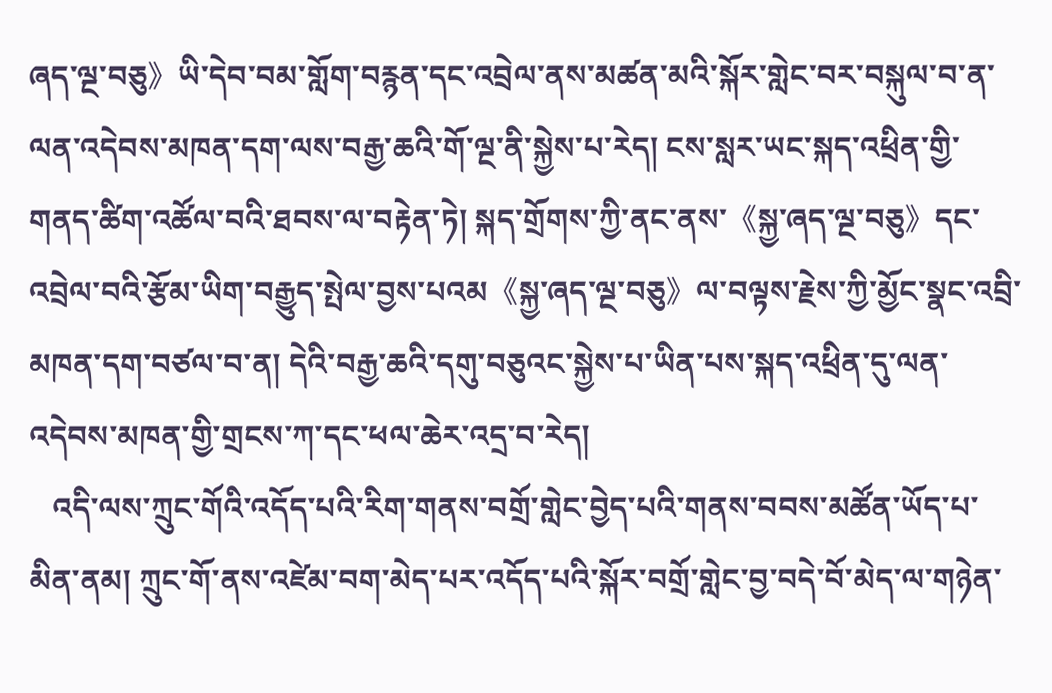ཞད་ལྔ་བཅུ》ཡི་དེབ་བམ་གློག་བརྙན་དང་འབྲེལ་ནས་མཚན་མའི་སྐོར་གླེང་བར་བསྐུལ་བ་ན་ལན་འདེབས་མཁན་དག་ལས་བརྒྱ་ཆའི་གོ་ལྔ་ནི་སྐྱེས་པ་རེད། ངས་སླར་ཡང་སྐད་འཕྲིན་གྱི་གནད་ཚིག་འཚོལ་བའི་ཐབས་ལ་བརྟེན་ཏེ། སྐད་གྲོགས་ཀྱི་ནང་ནས་《སྐྱ་ཞད་ལྔ་བཅུ》དང་འབྲེལ་བའི་རྩོམ་ཡིག་བརྒྱུད་སྤེལ་བྱས་པའམ《སྐྱ་ཞད་ལྔ་བཅུ》ལ་བལྟས་རྗེས་ཀྱི་མྱོང་སྣང་འབྲི་མཁན་དག་བཙལ་བ་ན། དེའི་བརྒྱ་ཆའི་དགུ་བཅུའང་སྐྱེས་པ་ཡིན་པས་སྐད་འཕྲིན་དུ་ལན་འདེབས་མཁན་གྱི་གྲངས་ཀ་དང་ཕལ་ཆེར་འདྲ་བ་རེད།
   འདི་ལས་ཀྲུང་གོའི་འདོད་པའི་རིག་གནས་བགྲོ་གླེང་བྱེད་པའི་གནས་བབས་མཚོན་ཡོད་པ་མིན་ནམ། ཀྲུང་གོ་ནས་འཛེམ་བག་མེད་པར་འདོད་པའི་སྐོར་བགྲོ་གླེང་བྱ་བདེ་བོ་མེད་ལ་གཉེན་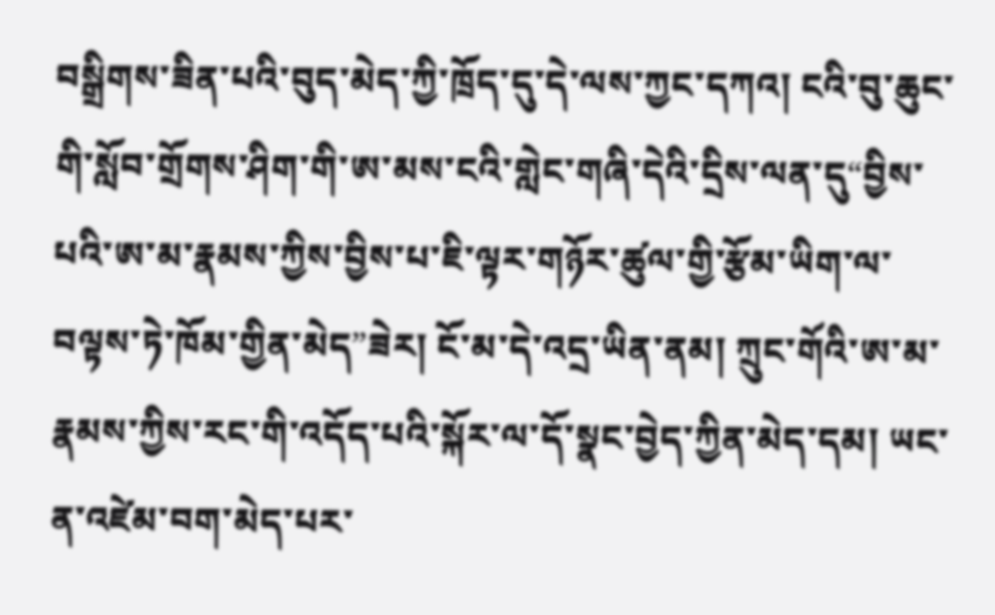བསྒྲིགས་ཟིན་པའི་བུད་མེད་ཀྱི་ཁྲོད་དུ་དེ་ལས་ཀྱང་དཀའ། ངའི་བུ་ཆུང་གི་སློབ་གྲོགས་ཤིག་གི་ཨ་མས་ངའི་གླེང་གཞི་དེའི་དྲིས་ལན་དུ“བྱིས་པའི་ཨ་མ་རྣམས་ཀྱིས་བྱིས་པ་ཇི་ལྟར་གཉོར་ཚུལ་གྱི་རྩོམ་ཡིག་ལ་བལྟས་ཏེ་ཁོམ་གྱིན་མེད”ཟེར། ངོ་མ་དེ་འདྲ་ཡིན་ནམ། ཀྲུང་གོའི་ཨ་མ་རྣམས་ཀྱིས་རང་གི་འདོད་པའི་སྐོར་ལ་དོ་སྣང་བྱེད་ཀྱིན་མེད་དམ། ཡང་ན་འཛེམ་བག་མེད་པར་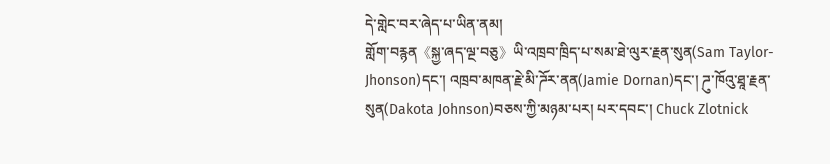དེ་གླེང་བར་ཞེད་པ་ཡིན་ནམ།
གློག་བརྙན《སྐྱ་ཞད་ལྔ་བཅུ》ཡི་འཁྲབ་ཁྲིད་པ་སམ་ཐེ་ལུར་རྗན་སུན(Sam Taylor-Jhonson)དང་། འཁྲབ་མཁན་རྗེ་མི་ཌོར་ནན(Jamie Dornan)དང་། ཌུ་ཁོའུ་ཐཱ་རྗན་སུན(Dakota Johnson)བཅས་ཀྱི་མཉམ་པར། པར་དབང་། Chuck Zlotnick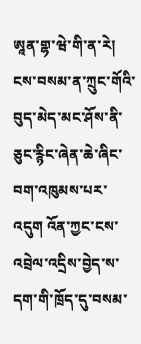ཨཱན་གྷ་ཝེ་གི་ན་རེ། ངས་བསམ་ན་ཀྲུང་གོའི་བུད་མེད་མང་ཤོས་ནི་ཅུང་རྙིང་ཞེན་ཆེ་ཞིང་བག་འཁུམས་པར་འདུག འོན་ཀྱང་ངས་འབྲེལ་འདྲིས་བྱེད་ས་དག་གི་ཁྲོད་དུ་བསམ་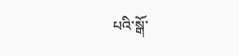པའི་སྒོ་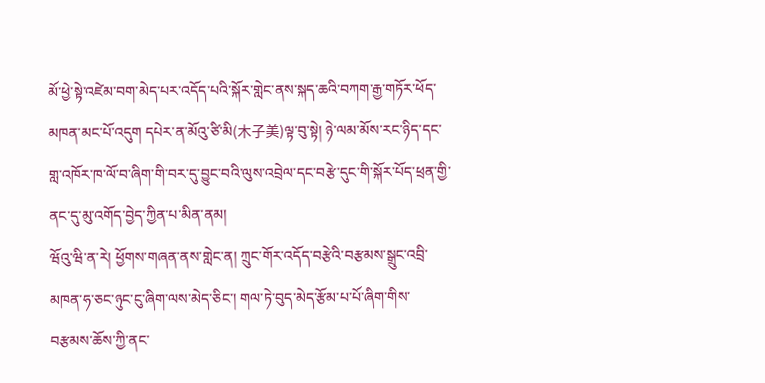མོ་ཕྱེ་སྟེ་འཛེམ་བག་མེད་པར་འདོད་པའི་སྐོར་གླེང་ནས་སྐད་ཆའི་བཀག་རྒྱ་གཏོར་ཕོད་མཁན་མང་པོ་འདུག དཔེར་ན་མོའུ་ཙི་མི(木子美)ལྟ་བུ་སྟེ། ཉེ་ལམ་མོས་རང་ཉིད་དང་གླ་འཁོར་ཁ་ལོ་བ་ཞིག་གི་བར་དུ་བྱུང་བའི་ལུས་འབྲེལ་དང་བརྩེ་དུང་གི་སྐོར་པོད་ཕྲན་གྱི་ནང་དུ་མུ་འགོད་བྱེད་ཀྱིན་པ་མིན་ནམ།
ཝོའུ་ཝི་ན་རེ། ཕྱོགས་གཞན་ནས་གླེང་ན། ཀྲུང་གོར་འདོད་བརྩེའི་བརྩམས་སྒྲུང་འབྲི་མཁན་ཧ་ཅང་ཉུང་ངུ་ཞིག་ལས་མེད་ཅིང་། གལ་ཏེ་བུད་མེད་རྩོམ་པ་པོ་ཞིག་གིས་བརྩམས་ཆོས་ཀྱི་ནང་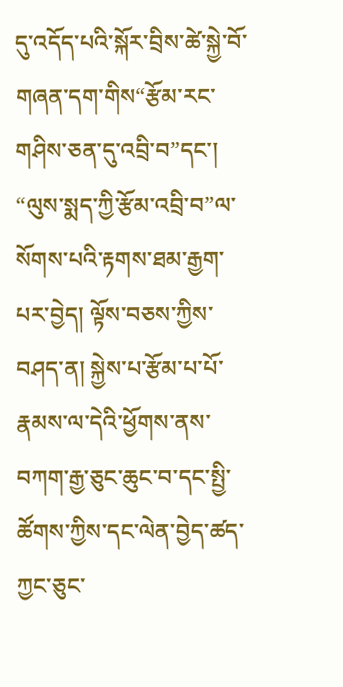དུ་འདོད་པའི་སྐོར་བྲིས་ཚེ་སྐྱེ་བོ་གཞན་དག་གིས“རྩོམ་རང་གཤིས་ཅན་དུ་འབྲི་བ”དང་། “ལུས་སྨད་ཀྱི་རྩོམ་འབྲི་བ”ལ་སོགས་པའི་རྟགས་ཐམ་རྒྱག་པར་བྱེད། ལྟོས་བཅས་ཀྱིས་བཤད་ན། སྐྱེས་པ་རྩོམ་པ་པོ་རྣམས་ལ་དེའི་ཕྱོགས་ནས་བཀག་རྒྱ་ཅུང་ཆུང་བ་དང་སྤྱི་ཚོགས་ཀྱིས་དང་ལེན་བྱེད་ཚད་ཀྱང་ཅུང་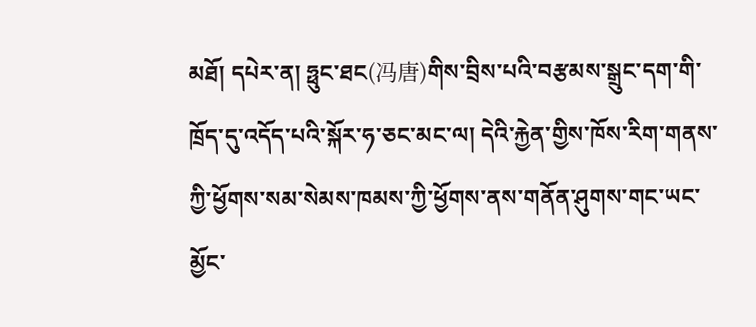མཐོ། དཔེར་ན། ཧྥུང་ཐང(冯唐)གིས་བྲིས་པའི་བརྩམས་སྒྲུང་དག་གི་ཁྲོད་དུ་འདོད་པའི་སྐོར་ཧ་ཅང་མང་ལ། དེའི་རྐྱེན་གྱིས་ཁོས་རིག་གནས་ཀྱི་ཕྱོགས་སམ་སེམས་ཁམས་ཀྱི་ཕྱོགས་ནས་གནོན་ཤུགས་གང་ཡང་མྱོང་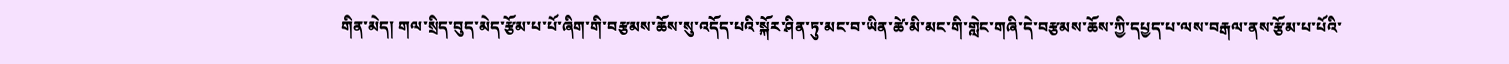གིན་མེད། གལ་སྲིད་བུད་མེད་རྩོམ་པ་པོ་ཞིག་གི་བརྩམས་ཆོས་སུ་འདོད་པའི་སྐོར་ཤིན་ཏུ་མང་བ་ཡིན་ཚེ་མི་མང་གི་གླེང་གཞི་དེ་བརྩམས་ཆོས་ཀྱི་དཔྱད་པ་ལས་བརྒལ་ནས་རྩོམ་པ་པོའི་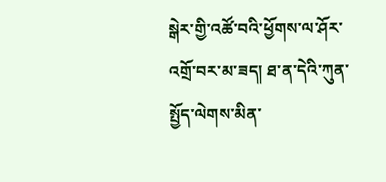སྒེར་གྱི་འཚོ་བའི་ཕྱོགས་ལ་ཤོར་འགྲོ་བར་མ་ཟད། ཐ་ན་དེའི་ཀུན་སྤྱོད་ལེགས་མིན་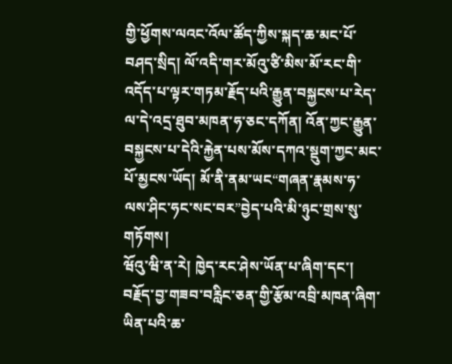གྱི་ཕྱོགས་ལའང་འོལ་ཚོད་ཀྱིས་སྐད་ཆ་མང་པོ་བཤད་སྲིད། ལོ་འདི་གར་མོའུ་ཙི་མིས་མོ་རང་གི་འདོད་པ་ལྟར་གཏམ་རྗོད་པའི་རྒྱུན་བསྐྱངས་པ་རེད་ལ་དེ་འདྲ་ཐུབ་མཁན་ཧ་ཅང་དཀོན། འོན་ཀྱང་རྒྱུན་བསྐྱངས་པ་དེའི་རྐྱེན་པས་མོས་དཀའ་སྡུག་ཀྱང་མང་པོ་མྱངས་ཡོད། མོ་ནི་ནམ་ཡང“གཞན་རྣམས་ཧ་ལས་ཤིང་ཧང་སང་བར”བྱེད་པའི་མི་ཉུང་གྲས་སུ་གཏོགས།
ཝོའུ་ཝི་ན་རེ། ཁྱེད་རང་ཤེས་ཡོན་པ་ཞིག་དང་། བརྗོད་བྱ་གཟབ་བརླིང་ཅན་གྱི་རྩོམ་འབྲི་མཁན་ཞིག་ཡིན་པའི་ཆ་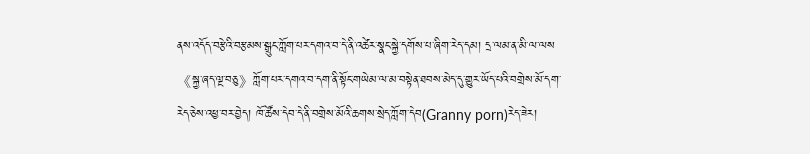ནས་འདོད་བརྩེའི་བརྩམས་སྒྲུང་ཀློག་པར་དགའ་བ་དེ་ནི་འཚེར་སྣང་སྐྱེ་དགོས་པ་ཞིག་རེད་དམ། དྲ་ལམ་ན་མི་ལ་ལས《སྐྱ་ཞད་ལྔ་བཅུ》ཀློག་པར་དགའ་བ་དག་ནི་སྟོང་གཡེམ་ལ་མ་བསྟེན་ཐབས་མེད་དུ་གྱུར་ཡོད་པའི་བགྲེས་མོ་དག་རེད་ཅེས་འཕྱ་བར་བྱེད། ཁོ་ཚོས་དེབ་དེ་ནི་བགྲེས་མོའི་ཆགས་སྲེད་ཀློག་དེབ(Granny porn)རེད་ཟེར།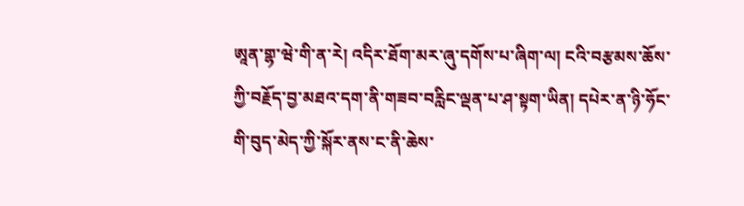ཨཱན་གྷ་ཝེ་གི་ན་རེ། འདིར་ཐོག་མར་ཞུ་དགོས་པ་ཞིག་ལ། ངའི་བརྩམས་ཆོས་ཀྱི་བརྗོད་བྱ་མཐའ་དག་ནི་གཟབ་བརླིང་ལྡན་པ་ཤ་སྟག་ཡིན། དཔེར་ན་ཉི་ཧོང་གི་བུད་མེད་ཀྱི་སྐོར་ནས་ང་ནི་ཆེས་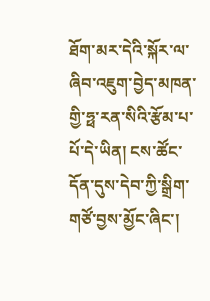ཐོག་མར་དེའི་སྐོར་ལ་ཞིབ་འཇུག་བྱེད་མཁན་གྱི་ཧྥ་རན་སིའི་རྩོམ་པ་པོ་དེ་ཡིན། ངས་ཚོང་དོན་དུས་དེབ་ཀྱི་སྒྲིག་གཙོ་བྱས་མྱོང་ཞིང་།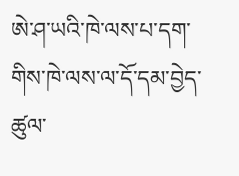ཨེ་ཤ་ཡའི་ཁེ་ལས་པ་དག་གིས་ཁེ་ལས་ལ་དོ་དམ་བྱེད་ཚུལ་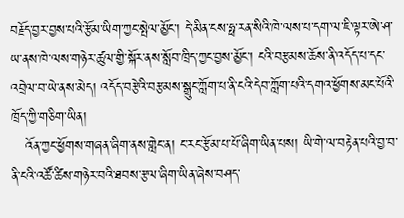བརྗོད་བྱར་བྱས་པའི་རྩོམ་ཡིག་ཀྱང་སྤེལ་མྱོང་། དེ་མིན་ངས་ཧྥ་རན་སིའི་ཁེ་ལས་པ་དག་ལ་ཇི་ལྟར་ཨེ་ཤ་ཡ་ནས་ཁེ་ལས་གཉེར་ཚུལ་གྱི་སྐོར་ནས་སློབ་ཁྲིད་ཀྱང་བྱས་མྱོང་། ངའི་བརྩམས་ཆོས་ནི་འདོད་པ་དང་འབྲེལ་བ་ཡེ་ནས་མེད། འདོད་བརྩེའི་བརྩམས་སྒྲུང་ཀློག་པ་ནི་ངའི་དེབ་ཀློག་པའི་དགའ་ཕྱོགས་མང་པོའི་ཁྲོད་ཀྱི་གཅིག་ཡིན།
   འོན་ཀྱང་ཕྱོགས་གཞན་ཞིག་ནས་གླེང་ན། ང་རང་རྩོམ་པ་པོ་ཞིག་ཡིན་པས། ཡི་གེ་ལ་བརྟེན་པའི་བྱ་བ་ནི་ངའི་འཚོ་ཚིས་གཉེར་བའི་ཐབས་རྩལ་ཞིག་ཡིན་ཞེས་བཤད་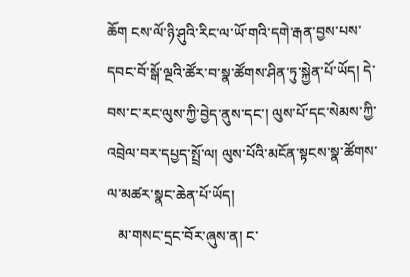ཆོག ངས་ལོ་ཉི་ཤུའི་རིང་ལ་ཡོ་གའི་དགེ་རྒན་བྱས་པས་དབང་བོ་སྒོ་ལྔའི་ཚོར་བ་སྣ་ཚོགས་ཤིན་ཏུ་སྐྱེན་པོ་ཡོད། དེ་བས་ང་རང་ལུས་ཀྱི་བྱེད་ནུས་དང་། ལུས་པོ་དང་སེམས་ཀྱི་འབྲེལ་བར་དཔྱད་སྤྲོ་ལ། ལུས་པོའི་མངོན་སྟངས་སྣ་ཚོགས་ལ་མཚར་སྣང་ཆེན་པོ་ཡོད།
   མ་གསང་དྲང་བོར་ཞུས་ན། ང་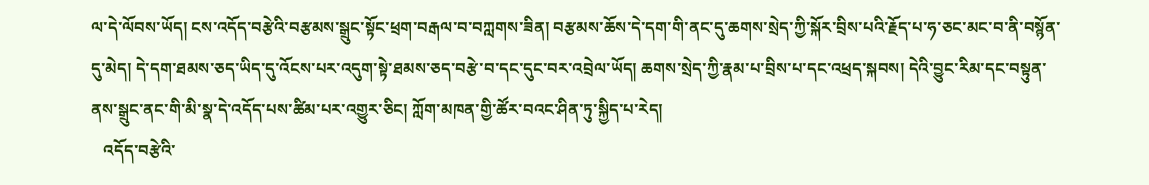ལ་དེ་ལོབས་ཡོད། ངས་འདོད་བརྩེའི་བརྩམས་སྒྲུང་སྟོང་ཕྲག་བརྒལ་བ་བཀླགས་ཟིན། བརྩམས་ཆོས་དེ་དག་གི་ནང་དུ་ཆགས་སྲེད་ཀྱི་སྐོར་བྲིས་པའི་རྗོད་པ་ཧ་ཅང་མང་བ་ནི་བསྙོན་དུ་མེད། དེ་དག་ཐམས་ཅད་ཡིད་དུ་འོངས་པར་འདུག་སྟེ་ཐམས་ཅད་བརྩེ་བ་དང་དུང་བར་འབྲེལ་ཡོད། ཆགས་སྲེད་ཀྱི་རྣམ་པ་བྲིས་པ་དང་འཕྲད་སྐབས། དེའི་བྱུང་རིམ་དང་བསྟུན་ནས་སྒྲུང་ནང་གི་མི་སྣ་དེ་འདོད་པས་ཚིམ་པར་འགྱུར་ཅིང། ཀློག་མཁན་གྱི་ཚོར་བའང་ཤིན་ཏུ་སྐྱིད་པ་རེད།
   འདོད་བརྩེའི་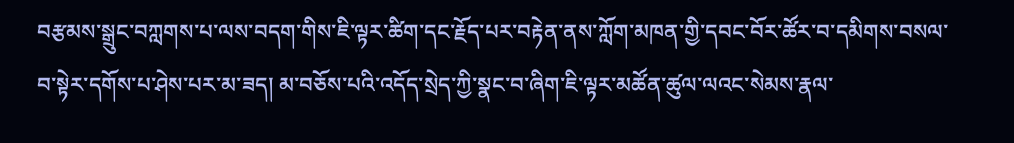བརྩམས་སྒྲུང་བཀླགས་པ་ལས་བདག་གིས་ཇི་ལྟར་ཚིག་དང་རྗོད་པར་བརྟེན་ནས་ཀློག་མཁན་གྱི་དབང་བོར་ཚོར་བ་དམིགས་བསལ་བ་སྟེར་དགོས་པ་ཤེས་པར་མ་ཟད། མ་བཅོས་པའི་འདོད་སྲེད་ཀྱི་སྣང་བ་ཞིག་ཇི་ལྟར་མཚོན་ཚུལ་ལའང་སེམས་རྣལ་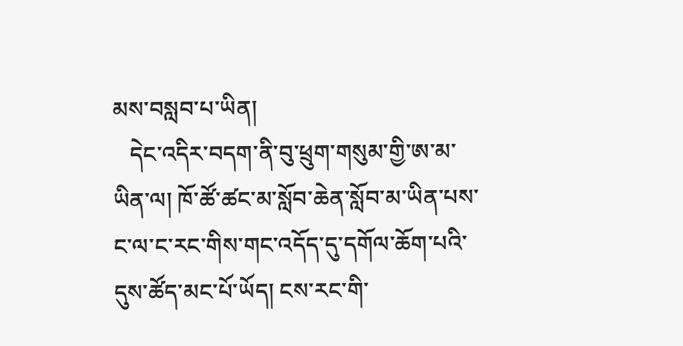མས་བསླབ་པ་ཡིན།
   དེང་འདིར་བདག་ནི་བུ་ཕྲུག་གསུམ་གྱི་ཨ་མ་ཡིན་ལ། ཁོ་ཚོ་ཚང་མ་སློབ་ཆེན་སློབ་མ་ཡིན་པས་ང་ལ་ང་རང་གིས་གང་འདོད་དུ་དགོལ་ཆོག་པའི་དུས་ཚོད་མང་པོ་ཡོད། ངས་རང་གི་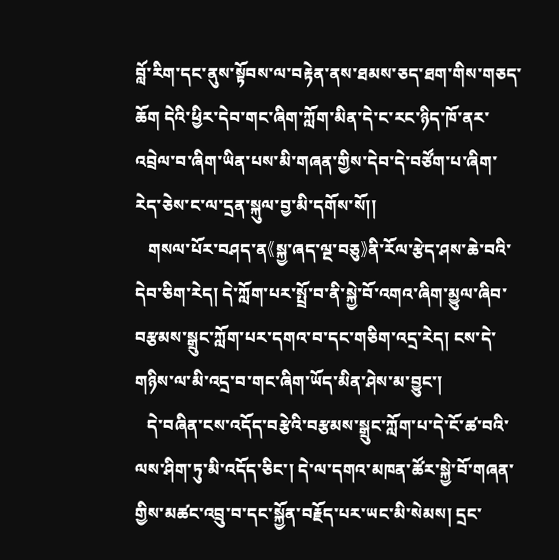བློ་རིག་དང་ནུས་སྟོབས་ལ་བརྟེན་ནས་ཐམས་ཅད་ཐག་གིས་གཅད་ཆོག དེའི་ཕྱིར་དེབ་གང་ཞིག་ཀློག་མིན་དེ་ང་རང་ཉིད་ཁོ་ནར་འབྲེལ་བ་ཞིག་ཡིན་པས་མི་གཞན་གྱིས་དེབ་དེ་བཙོག་པ་ཞིག་རེད་ཅེས་ང་ལ་དྲན་སྐུལ་བྱ་མི་དགོས་སོ།།
   གསལ་པོར་བཤད་ན《སྐྱ་ཞད་ལྔ་བཅུ》ནི་རོལ་རྩེད་ཤས་ཆེ་བའི་དེབ་ཅིག་རེད། དེ་ཀློག་པར་སྤྲོ་བ་ནི་སྐྱེ་བོ་འགའ་ཞིག་མྱུལ་ཞིབ་བརྩམས་སྒྲུང་ཀློག་པར་དགའ་བ་དང་གཅིག་འདྲ་རེད། ངས་དེ་གཉིས་ལ་མི་འདྲ་བ་གང་ཞིག་ཡོད་མིན་ཤེས་མ་བྱུང་།
   དེ་བཞིན་ངས་འདོད་བརྩེའི་བརྩམས་སྒྲུང་ཀློག་པ་དེ་ངོ་ཚ་བའི་ལས་ཤིག་ཏུ་མི་འདོད་ཅིང་། དེ་ལ་དགའ་མཁན་ཚོར་སྐྱེ་བོ་གཞན་གྱིས་མཚང་འབྲུ་བ་དང་སྐྱོན་བརྗོད་པར་ཡང་མི་སེམས། དྲང་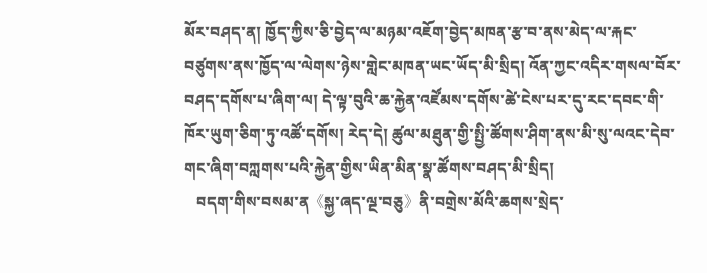མོར་བཤད་ན། ཁྱོད་ཀྱིས་ཅི་བྱེད་ལ་མཉམ་འཇོག་བྱེད་མཁན་རྩ་བ་ནས་མེད་ལ་རྐང་བཙུགས་ནས་ཁྱོད་ལ་ལེགས་ཉེས་གླེང་མཁན་ཡང་ཡོད་མི་སྲིད། འོན་ཀྱང་འདིར་གསལ་བོར་བཤད་དགོས་པ་ཞིག་ལ། དེ་ལྟ་བུའི་ཆ་རྐྱེན་འཛོམས་དགོས་ཚེ་ངེས་པར་དུ་རང་དབང་གི་ཁོར་ཡུག་ཅིག་ཏུ་འཚོ་དགོས། རེད་དེ། ཚུལ་མཐུན་གྱི་སྤྱི་ཚོགས་ཤིག་ནས་མི་སུ་ལའང་དེབ་གང་ཞིག་བཀླགས་པའི་རྐྱེན་གྱིས་ཡིན་མིན་སྣ་ཚོགས་བཤད་མི་སྲིད།
   བདག་གིས་བསམ་ན《སྐྱ་ཞད་ལྔ་བཅུ》ནི་བགྲེས་མོའི་ཆགས་སྲེད་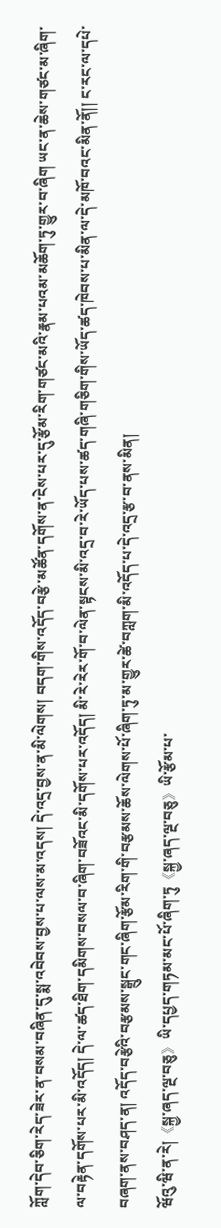ཀློག་དེབ་ཅིག་རེད་ཟེར་ན་བསམ་བཞིན་དུ་སྨ་འབེབས་བྱས་པ་ལས་མ་འདས། དེ་འདྲ་བྱས་ན་མི་ལེགས། བདག་གིས་འདོད་བརྩེ་མཚོན་དགོས་ན་ངེས་པར་དུ་རྩོམ་རིག་གཙང་མའི་རྣམ་པའམ་མཆོག་ཏུ་གྱུར་བ་ཞིག ཡང་ན་ཆེས་གཙང་མ་ཞིག་ལ་བརྟེན་དགོས་པར་མི་འདོད། དེ་ལ་ཚད་ཐིག་དམིགས་བསལ་བ་ཞིག་བཟོའང་མི་དགོས་པར་འདོད། མི་རེ་རེར་གོ་བ་ལེན་སྟངས་མི་འདྲ་བ་རེ་ཡོད་པས་ཚད་གཞི་གཅིག་གིས་ཡོད་ཚད་ཁེབས་པ་མིན་ལ་དེ་མཁོ་བའང་མིན་ནོ།། ང་རང་ལ་དཔེ་བཞག་ནས་བཤད་ན། འདོད་བརྩེའི་བརྩམས་སྒྲུང་གང་ཞིག་རྩོམ་རིག་གི་བརྩམས་ཆོས་ལེགས་པོ་ཞིག་ཏུ་མ་གྱུར་ཚེ་བཀླག་མི་འདོད་པ་དེ་འདྲ་རྩ་བ་ནས་མིན།
ཝོའུ་ཝི་ན་རེ།《སྐྱ་ཞད་ལྔ་བཅུ》ཡི་དཔྱད་གཏམ་མང་པོ་ཞིག་ཏུ《སྐྱ་ཞད་ལྔ་བཅུ》ཡི་རྩོམ་པ་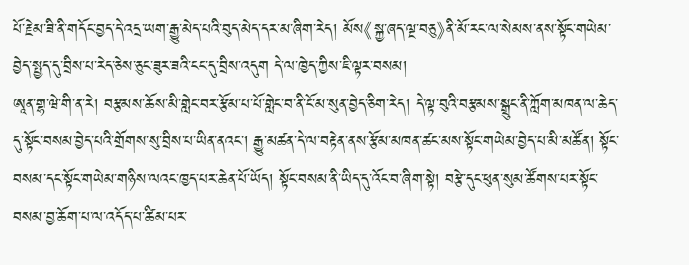པོ་རྗེམ་ཟི་ནི་གདོང་བྱད་དེ་འདྲ་ཡག་རྒྱུ་མེད་པའི་བུད་མེད་དར་མ་ཞིག་རེད། མོས《སྐྱ་ཞད་ལྔ་བཅུ》ནི་མོ་རང་ལ་སེམས་ནས་སྟོང་གཡེམ་བྱེད་སྤྱད་དུ་བྲིས་པ་རེད་ཅེས་ཅུང་ཟུར་ཟའི་ངང་དུ་བྲིས་འདུག དེ་ལ་ཁྱེད་ཀྱིས་ཇི་ལྟར་བསམ།
ཨཱན་གྷ་ཝེ་གི་ན་རེ། བརྩམས་ཆོས་མི་གླེང་བར་རྩོམ་པ་པོ་གླེང་བ་ནི་ངོ་མ་སུན་བྱེད་ཅིག་རེད། དེ་ལྟ་བུའི་བརྩམས་སྒྲུང་ནི་ཀློག་མཁན་ལ་ཆེད་དུ་སྟོང་བསམ་བྱེད་པའི་གྲོགས་སུ་བྲིས་པ་ཡིན་ནའང་། རྒྱུ་མཚན་དེ་ལ་བརྟེན་ནས་རྩོམ་མཁན་ཚང་མས་སྟོང་གཡེམ་བྱེད་པ་མི་མཚོན། སྟོང་བསམ་དང་སྟོང་གཡེམ་གཉིས་ལའང་ཁྱད་པར་ཆེན་པོ་ཡོད། སྟོང་བསམ་ནི་ཡིད་དུ་འོང་བ་ཞིག་སྟེ། བརྩེ་དུང་ཕུན་སུམ་ཚོགས་པར་སྟོང་བསམ་བྱ་ཆོག་པ་ལ་འདོད་པ་ཚིམ་པར་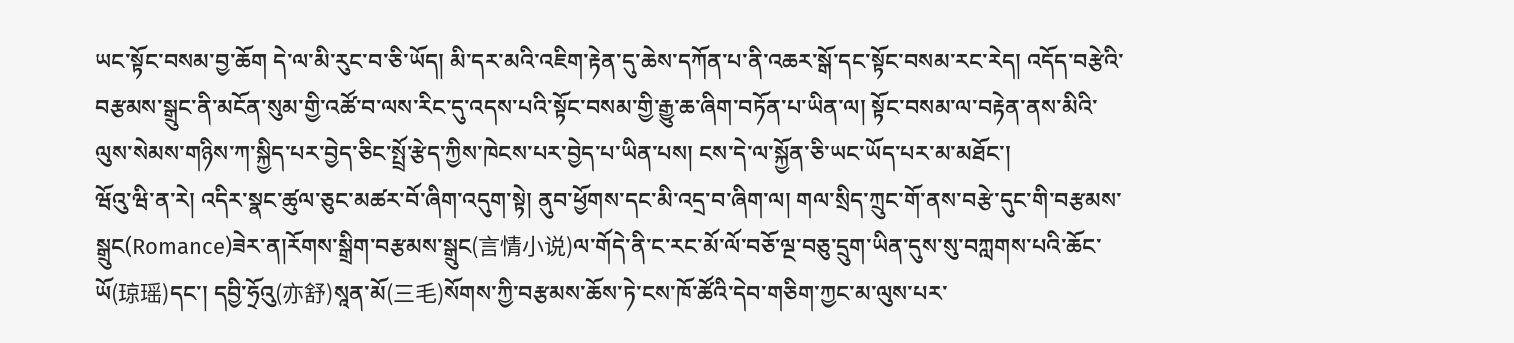ཡང་སྟོང་བསམ་བྱ་ཆོག དེ་ལ་མི་རུང་བ་ཅི་ཡོད། མི་དར་མའི་འཇིག་རྟེན་དུ་ཆེས་དཀོན་པ་ནི་འཆར་སྒོ་དང་སྟོང་བསམ་རང་རེད། འདོད་བརྩེའི་བརྩམས་སྒྲུང་ནི་མངོན་སུམ་གྱི་འཚོ་བ་ལས་རིང་དུ་འདས་པའི་སྟོང་བསམ་གྱི་རྒྱུ་ཆ་ཞིག་བཏོན་པ་ཡིན་ལ། སྟོང་བསམ་ལ་བརྟེན་ནས་མིའི་ལུས་སེམས་གཉིས་ཀ་སྐྱིད་པར་བྱེད་ཅིང་སྤྲོ་རྩེད་ཀྱིས་ཁེངས་པར་བྱེད་པ་ཡིན་པས། ངས་དེ་ལ་སྐྱོན་ཅི་ཡང་ཡོད་པར་མ་མཐོང་།
ཝོའུ་ཝི་ན་རེ། འདིར་སྣང་ཚུལ་ཅུང་མཚར་བོ་ཞིག་འདུག་སྟེ། ནུབ་ཕྱོགས་དང་མི་འདྲ་བ་ཞིག་ལ། གལ་སྲིད་ཀྲུང་གོ་ནས་བརྩེ་དུང་གི་བརྩམས་སྒྲུང(Romance)ཟེར་ན།རོགས་སྒྲིག་བརྩམས་སྒྲུང(言情小说)ལ་གོདེ་ནི་ང་རང་མོ་ལོ་བཅོ་ལྔ་བཅུ་དྲུག་ཡིན་དུས་སུ་བཀླགས་པའི་ཆོང་ཡོ(琼瑶)དང་། དབྱི་ཧྲོའུ(亦舒)སཱན་མོ(三毛)སོགས་ཀྱི་བརྩམས་ཆོས་ཏེ་ངས་ཁོ་ཚོའི་དེབ་གཅིག་ཀྱང་མ་ལུས་པར་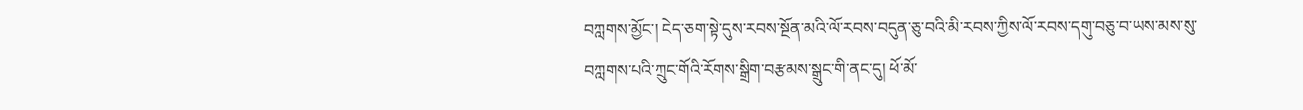བཀླགས་མྱོང་། ངེད་ཅག་སྟེ་དུས་རབས་སྔོན་མའི་ལོ་རབས་བདུན་ཅུ་བའི་མི་རབས་ཀྱིས་ལོ་རབས་དགུ་བཅུ་བ་ཡས་མས་སུ་བཀླགས་པའི་ཀྲུང་གོའི་རོགས་སྒྲིག་བརྩམས་སྒྲུང་གི་ནང་དུ། ཕོ་མོ་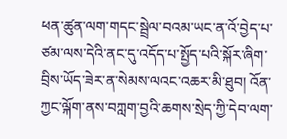ཕན་ཚུན་ལག་གདང་སྦྲེལ་བའམ་ཡང་ན་འོ་བྱེད་པ་ཙམ་ལས་དེའི་ནང་དུ་འདོད་པ་སྤྱོད་པའི་སྐོར་ཞིག་བྲིས་ཡོད་ཟེར་ན་སེམས་ལའང་འཆར་མི་ཐུབ། འོན་ཀྱང་ལྐོག་ནས་བཀླག་བྱའི་ཆགས་སྲེད་ཀྱི་དེབ་ལག་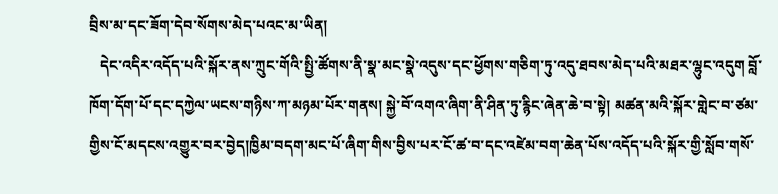བྲིས་མ་དང་ཟོག་དེབ་སོགས་མེད་པའང་མ་ཡིན།
   དེང་འདིར་འདོད་པའི་སྐོར་ནས་ཀྲུང་གོའི་སྤྱི་ཚོགས་ནི་སྣ་མང་སྣེ་འདུས་དང་ཕྱོགས་གཅིག་ཏུ་འདུ་ཐབས་མེད་པའི་མཐར་ལྷུང་འདུག བློ་ཁོག་དོག་པོ་དང་དཀྱེལ་ཡངས་གཉིས་ཀ་མཉམ་པོར་གནས། སྐྱེ་བོ་འགའ་ཞིག་ནི་ཤིན་ཏུ་རྙིང་ཞེན་ཆེ་བ་སྟེ། མཚན་མའི་སྐོར་གླེང་བ་ཙམ་གྱིས་ངོ་མདངས་འགྱུར་བར་བྱེད།ཁྱིམ་བདག་མང་པོ་ཞིག་གིས་བྱིས་པར་ངོ་ཚ་བ་དང་འཛེམ་བག་ཆེན་པོས་འདོད་པའི་སྐོར་གྱི་སློབ་གསོ་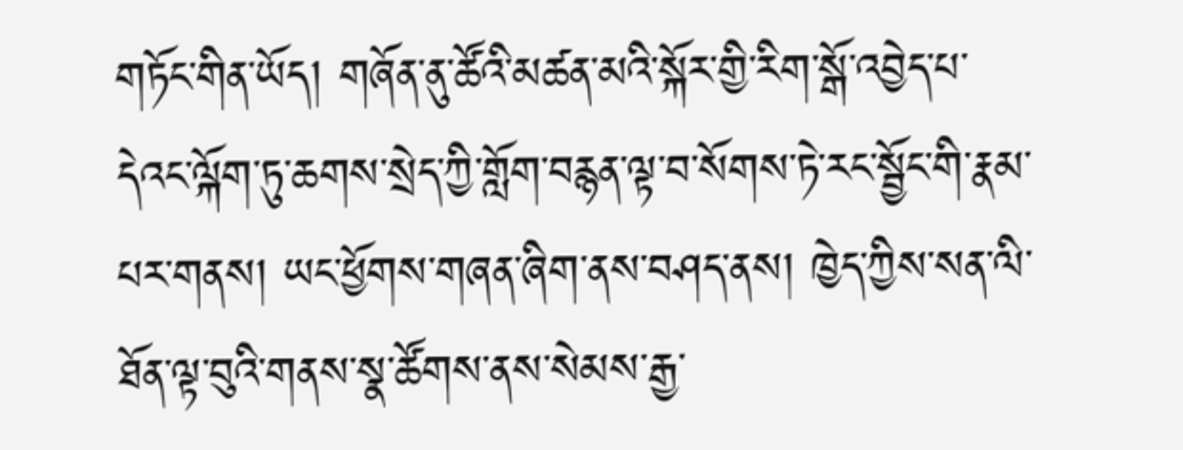གཏོང་གིན་ཡོད། གཞོན་ནུ་ཚོའི་མཚན་མའི་སྐོར་གྱི་རིག་སྒོ་འབྱེད་པ་དེའང་ལྐོག་ཏུ་ཆགས་སྲེད་ཀྱི་གློག་བརྙན་ལྟ་བ་སོགས་ཏེ་རང་སྦྱོང་གི་རྣམ་པར་གནས། ཡང་ཕྱོགས་གཞན་ཞིག་ནས་བཤད་ནས། ཁྱེད་ཀྱིས་སན་ལི་ཐོན་ལྟ་བུའི་གནས་སྣ་ཚོགས་ནས་སེམས་རྒྱ་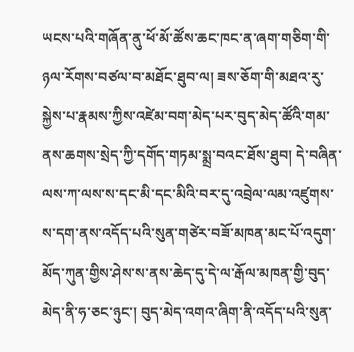ཡངས་པའི་གཞོན་ནུ་ཕོ་མོ་ཚོས་ཆང་ཁང་ན་ཞག་གཅིག་གི་ཉལ་རོགས་བཙལ་བ་མཐོང་ཐུབ་ལ། ཟས་ཅོག་གི་མཐའ་རུ་སྐྱེས་པ་རྣམས་ཀྱིས་འཛེམ་བག་མེད་པར་བུད་མེད་ཚོའི་གམ་ནས་ཆགས་སྲེད་ཀྱི་དགོད་གཏམ་སྨྲ་བའང་ཐོས་ཐུབ། དེ་བཞིན་ལས་ཀ་ལས་ས་དང་མི་དང་མིའི་བར་དུ་འབྲེལ་ལམ་འཛུགས་ས་དག་ནས་འདོད་པའི་སུན་གཙེར་བཟོ་མཁན་མང་པོ་འདུག་མོད་ཀུན་གྱིས་ཤེས་ས་ནས་ཆེད་དུ་དེ་ལ་རྒོལ་མཁན་གྱི་བུད་མེད་ནི་ཧ་ཅང་ཉུང་། བུད་མེད་འགའ་ཞིག་ནི་འདོད་པའི་སུན་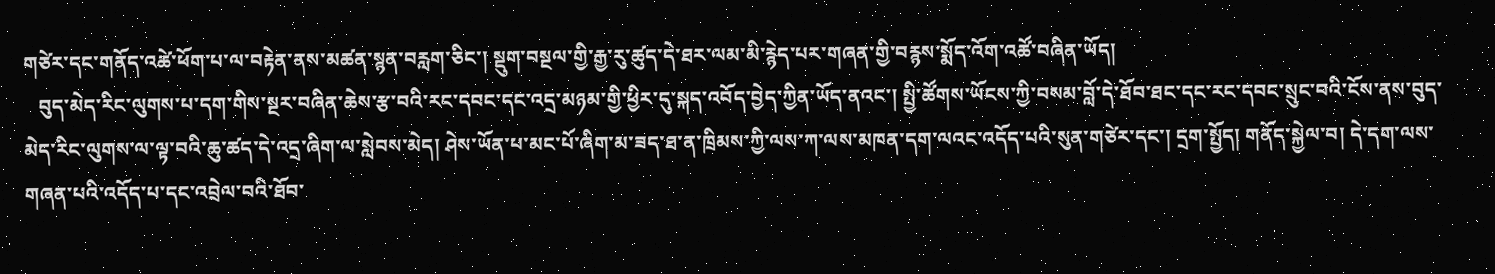གཙེར་དང་གནོད་འཚེ་ཕོག་པ་ལ་བརྟེན་ནས་མཚན་སྙན་བརླག་ཅིང་། སྡུག་བསྔལ་གྱི་རྒྱ་རུ་ཚུད་དེ་ཐར་ལམ་མི་རྙེད་པར་གཞན་གྱི་བརྙས་སྨོད་འོག་འཚོ་བཞིན་ཡོད།
   བུད་མེད་རིང་ལུགས་པ་དག་གིས་སྔར་བཞིན་ཆེས་རྩ་བའི་རང་དབང་དང་འདྲ་མཉམ་གྱི་ཕྱིར་དུ་སྐད་འབོད་བྱེད་ཀྱིན་ཡོད་ནའང་། སྤྱི་ཚོགས་ཡོངས་ཀྱི་བསམ་བློ་དེ་ཐོབ་ཐང་དང་རང་དབང་སྲུང་བའི་ངོས་ནས་བུད་མེད་རིང་ལུགས་ལ་ལྟ་བའི་ཆུ་ཚད་དེ་འདྲ་ཞིག་ལ་སླེབས་མེད། ཤེས་ཡོན་པ་མང་པོ་ཞིག་མ་ཟད་ཐ་ན་ཁྲིམས་ཀྱི་ལས་ཀ་ལས་མཁན་དག་ལའང་འདོད་པའི་སུན་གཙེར་དང་། དྲག་སྤྱོད། གནོད་སྐྱེལ་བ། དེ་དག་ལས་གཞན་པའི་འདོད་པ་དང་འབྲེལ་བའི་ཐོབ་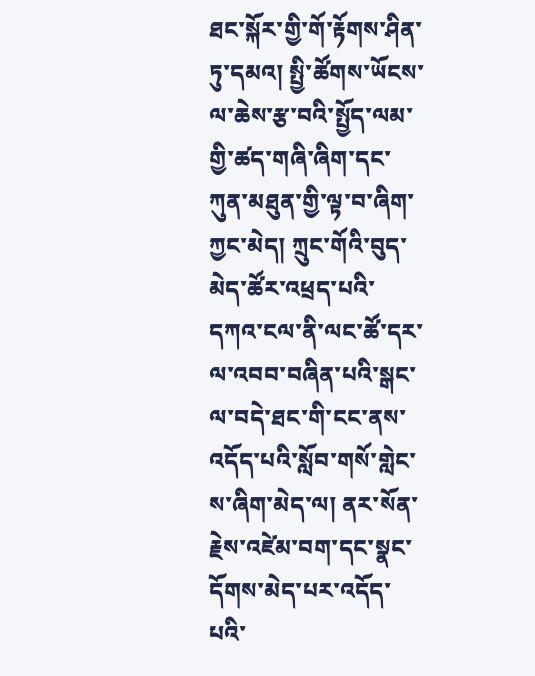ཐང་སྐོར་གྱི་གོ་རྟོགས་ཤིན་ཏུ་དམའ། སྤྱི་ཚོགས་ཡོངས་ལ་ཆེས་རྩ་བའི་སྤྱོད་ལམ་གྱི་ཚད་གཞི་ཞིག་དང་ཀུན་མཐུན་གྱི་ལྟ་བ་ཞིག་ཀྱང་མེད། ཀྲུང་གོའི་བུད་མེད་ཚོར་འཕྲད་པའི་དཀའ་ངལ་ནི་ལང་ཚོ་དར་ལ་འབབ་བཞིན་པའི་སྒང་ལ་བདེ་ཐང་གི་ངང་ནས་འདོད་པའི་སློབ་གསོ་གླེང་ས་ཞིག་མེད་ལ། ནར་སོན་རྗེས་འཛེམ་བག་དང་སྣང་དོགས་མེད་པར་འདོད་པའི་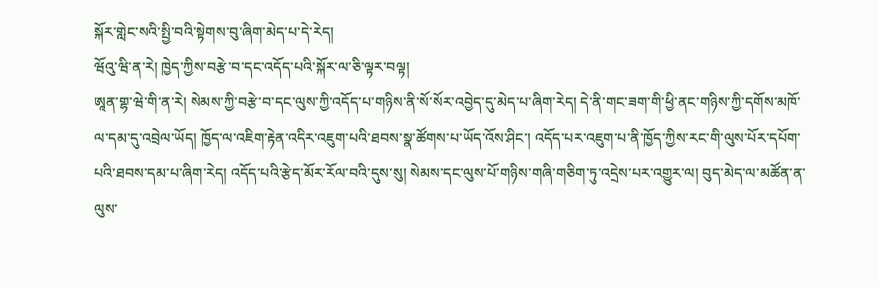སྐོར་གླེང་སའི་སྤྱི་བའི་སྟེགས་བུ་ཞིག་མེད་པ་དེ་རེད།
ཝོའུ་ཝི་ན་རེ། ཁྱེད་ཀྱིས་བརྩེ་བ་དང་འདོད་པའི་སྐོར་ལ་ཅི་ལྟར་བལྟ།
ཨཱན་གྷ་ཝེ་གི་ན་རེ། སེམས་ཀྱི་བརྩེ་བ་དང་ལུས་ཀྱི་འདོད་པ་གཉིས་ནི་སོ་སོར་འབྱེད་དུ་མེད་པ་ཞིག་རེད། དེ་ནི་གང་ཟག་གི་ཕྱི་ནང་གཉིས་ཀྱི་དགོས་མཁོ་ལ་དམ་དུ་འབྲེལ་ཡོད། ཁྱོད་ལ་འཇིག་རྟེན་འདིར་འཇུག་པའི་ཐབས་སྣ་ཚོགས་པ་ཡོད་འོས་ཤིང་། འདོད་པར་འཇུག་པ་ནི་ཁྱོད་ཀྱིས་རང་གི་ལུས་པོར་དཔོག་པའི་ཐབས་དམ་པ་ཞིག་རེད། འདོད་པའི་རྩེད་མོར་རོལ་བའི་དུས་སུ། སེམས་དང་ལུས་པོ་གཉིས་གཞི་གཅིག་ཏུ་འདྲེས་པར་འགྱུར་ལ། བུད་མེད་ལ་མཚོན་ན་ལུས་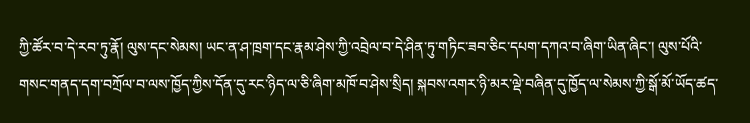ཀྱི་ཚོར་བ་དེ་རབ་ཏུ་རྣོ། ལུས་དང་སེམས། ཡང་ན་ཤ་ཁྲག་དང་རྣམ་ཤེས་ཀྱི་འབྲེལ་བ་དེ་ཤིན་ཏུ་གཏིང་ཟབ་ཅིང་དཔག་དཀའ་བ་ཞིག་ཡིན་ཞིང་། ལུས་པོའི་གསང་གནད་དག་བཀྲོལ་བ་ལས་ཁྱོད་ཀྱིས་དོན་དུ་རང་ཉིད་ལ་ཅི་ཞིག་མཁོ་བ་ཤེས་སྲིད། སྐབས་འགར་ཉི་མར་ལྡེ་བཞིན་དུ་ཁྱོད་ལ་སེམས་ཀྱི་སྒོ་མོ་ཡོད་ཚད་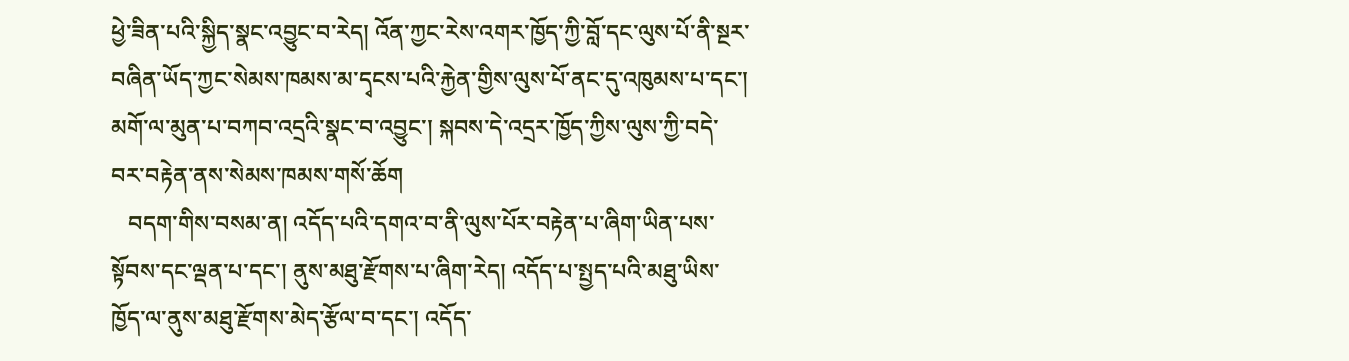ཕྱེ་ཟིན་པའི་སྐྱིད་སྣང་འབྱུང་བ་རེད། འོན་ཀྱང་རེས་འགར་ཁྱོད་ཀྱི་བློ་དང་ལུས་པོ་ནི་སྔར་བཞིན་ཡོད་ཀྱང་སེམས་ཁམས་མ་དྭངས་པའི་རྐྱེན་གྱིས་ལུས་པོ་ནང་དུ་འཁུམས་པ་དང་། མགོ་ལ་མུན་པ་བཀབ་འདྲའི་སྣང་བ་འབྱུང་། སྐབས་དེ་འདྲར་ཁྱོད་ཀྱིས་ལུས་ཀྱི་བདེ་བར་བརྟེན་ནས་སེམས་ཁམས་གསོ་ཆོག
   བདག་གིས་བསམ་ན། འདོད་པའི་དགའ་བ་ནི་ལུས་པོར་བརྟེན་པ་ཞིག་ཡིན་པས་སྟོབས་དང་ལྡན་པ་དང་། ནུས་མཐུ་རྫོགས་པ་ཞིག་རེད། འདོད་པ་སྤྱད་པའི་མཐུ་ཡིས་ཁྱོད་ལ་ནུས་མཐུ་རྫོགས་མེད་རྩོལ་བ་དང་། འདོད་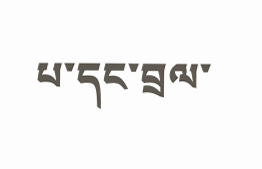པ་དང་བྲལ་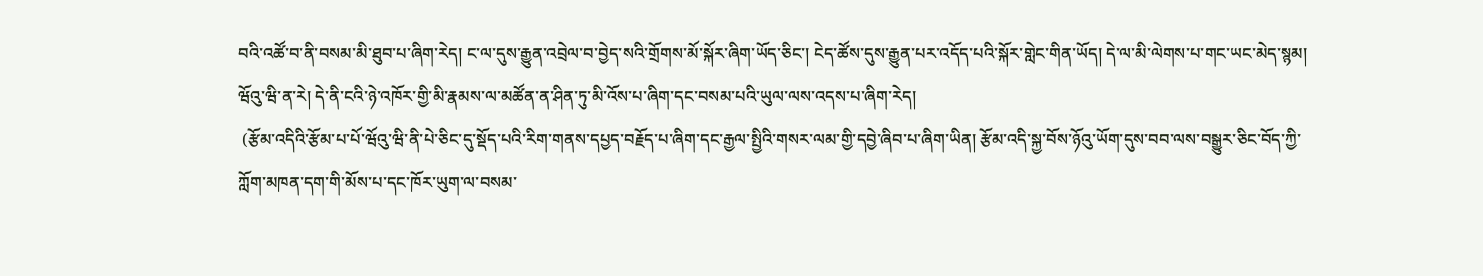བའི་འཚོ་བ་ནི་བསམ་མི་ཐུབ་པ་ཞིག་རེད། ང་ལ་དུས་རྒྱུན་འབྲེལ་བ་བྱེད་སའི་གྲོགས་མོ་སྐོར་ཞིག་ཡོད་ཅིང་། ངེད་ཚོས་དུས་རྒྱུན་པར་འདོད་པའི་སྐོར་གླེང་གིན་ཡོད། དེ་ལ་མི་ལེགས་པ་གང་ཡང་མེད་སྙམ།
ཝོའུ་ཝི་ན་རེ། དེ་ནི་ངའི་ཉེ་འཁོར་གྱི་མི་རྣམས་ལ་མཚོན་ན་ཤིན་ཏུ་མི་འོས་པ་ཞིག་དང་བསམ་པའི་ཡུལ་ལས་འདས་པ་ཞིག་རེད།
 (རྩོམ་འདིའི་རྩོམ་པ་པོ་ཝོའུ་ཝི་ནི་པེ་ཅིང་དུ་སྡོད་པའི་རིག་གནས་དཔྱད་བརྗོད་པ་ཞིག་དང་རྒྱལ་སྤྱིའི་གསར་ལམ་གྱི་དབྱེ་ཞིབ་པ་ཞིག་ཡིན། རྩོམ་འདི་སྐྱ་བོས་ཉོའུ་ཡོག་དུས་བབ་ལས་བསྒྱུར་ཅིང་བོད་ཀྱི་ཀློག་མཁན་དག་གི་མོས་པ་དང་ཁོར་ཡུག་ལ་བསམ་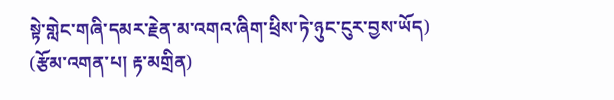སྟེ་གླེང་གཞི་དམར་རྗེན་མ་འགའ་ཞིག་ཕྲིས་ཏེ་ཉུང་ངུར་བྱས་ཡོད)
(རྩོམ་འགན་པ། རྟ་མགྲིན)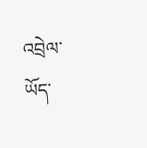འབྲེལ་ཡོད་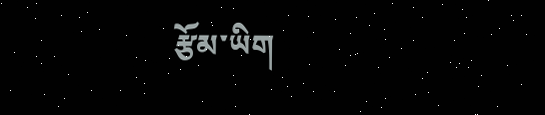རྩོམ་ཡིག